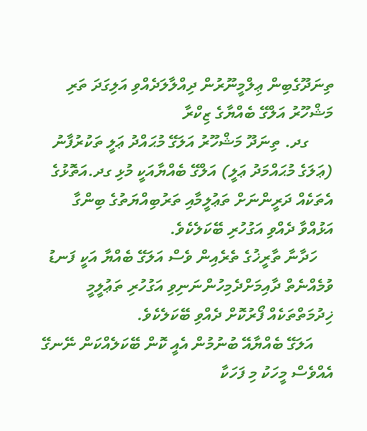ތިނަދޫގެބިން ޢިލްމީނޫރުން ދިއްލާލަދެއްވި އަލިގަދަ ތަރި މަޝްހޫރު އަލްގޭ ބެއްޔާގެ ޒިކްރާ
      ގދ. ތިނަދޫ މަޝްހޫރު އަލަގޭ މުޙައްދު ޢަލީ ތަކުރުފާނު (ޢަލަގެ މުޙައްމަދު ޢަލީ) އަލްގޭ ބެއްޔާއަކީ މުޅި ގދ.އަތޮޅުގެ އެތަކެއް ދަރީންނަށް ތަޢުލީމާއި ތަރުބިއްޔަތުގެ ބިންގާ އަޅުއްވާ ދެއްވި އަގުހުރި ބޭކަލެކެވެ.
    ހަދާނާ ތާރީޚުގެ ތެރެއިން ވެސް އަލަގޭ ބެއްޔާ އަކީ ފަނޑު ވުމެއްނެތް ދާއިމަށްދެމިހުންނަނިވި އަގުހުރި ތަޢުލީމީ ޚިދުމަތްތަކެއް ފޯރުކޮށް ދެއްވި ބޭކަލެކެވެ.
     އަލަގޭ ބެއްޔާއޭ ބުނުމުން އެއީ ކޮން ބޭކަލެއްކަން ނޭނގޭ އެއްވެސް މީހަކު މި ފަހަކާ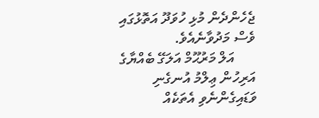ޖެހެންދެން މުޅި ހުވަދޫ އަތޮޅުގައި ވެސް މަދުވާނެއެވެ.
      އަލް މަރުޙޫމް އަލަގޭ ބެއްޔާގެ އަރިހުން ޢިލްމު އުނގެނި ވަޑައިގެންނެވި އެތަކެއް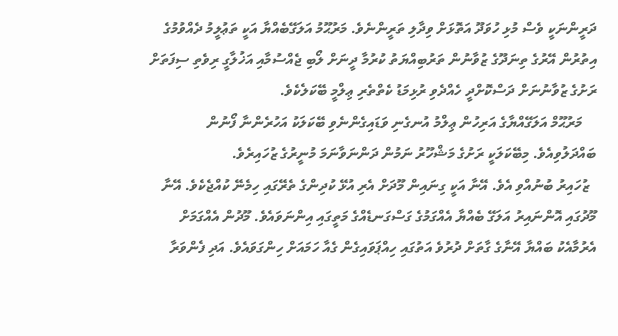ދަރީންނަކީ ވެސް މުޅި ހުވަދޫ އަތޮޅަށް ވިދާލި ތަރީންނެވެ. މަރުޙޫމު އަލަގޭބެއްޔާ އަކީ ތަޢުލީމު ދެއްވުމުގެ އިތުރުން އޭރުގެ ތިނަދޫގެ ޒުވާނުން ތަރުބިއްޔަތު ކުރުމާ ދީނަށް ލޯބި ޖެއްސުމާއި އަޚުލާގީ ރިވެތި ސިފަތަށް ރަށުގެ ޒުވާނުނަށް ދަސްކޮށްދީ ހެއްދެވި ރުޅިމަޑު ކެތްތެރި ޢިލްމީ ބޭކަލެކެވެ.
    މަރުޙޫމް އަލަގޭއްޔާގެ އަރިހުން ޢިލްމު އުނގެނި ވަޑައިގެންނެވި ބޭކަލަކު އަހުރެންނާ ފޯނުން ބައްދަލުވިއެވެ. މިބޭކަލަކީ ރަށުގެ މަޝްހޫރު ނަމުން ދަންނަވާނަމަ މުނީރުގެ ޒުހައިރެވެ.
  ޒުހައިރު ބުނުއްވި އެވެ. އޭނާ އަކީ ގިނައިން މޫދަށް އެރި އުޅޭ ކުދިންގެ ތެރޭގައި ހިމެނޭ ކުއްޖެކެވެ. އޭނާ މޫދުގައި އޮންނައިރު އަލަގޭ ބެއްޔާ އެއްގަމުގެ ގަސްގަނޑެއްގެ މަތީގައި އިންނަވައެވެ. މޫދުން އެއްގަމަށް އެރުމާއެކު ބައްޔާ އޭނާގެ ގާތަށް ދުރުވެ އަތުގައި ހިއްޕަވައިގެން ގެއާ ހަމައަށް ހިންގަވައެވެ. އަދި ފެންވަރާ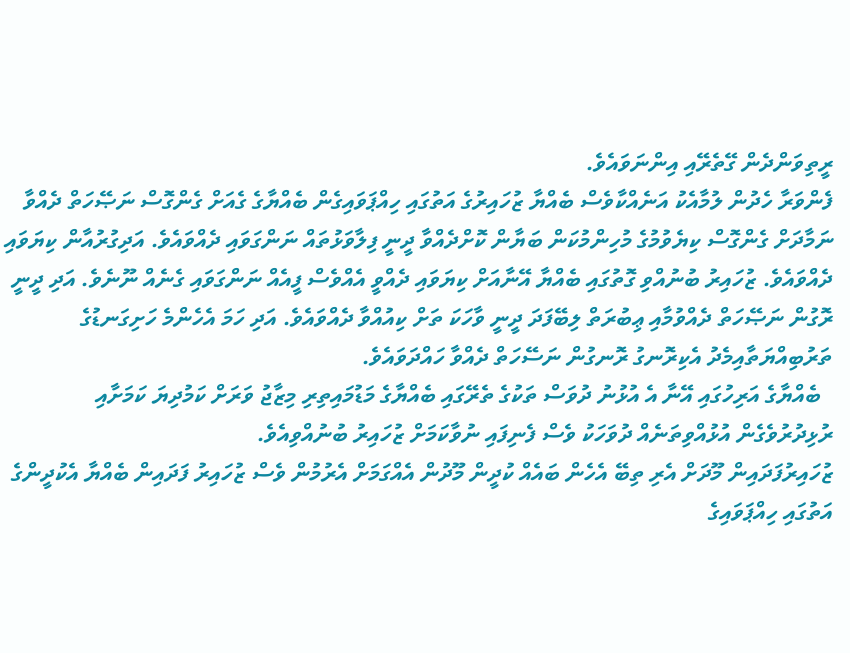ރީތިވަންދެން ގޭތެރޭއި އިންނަވައެވެ.
ފެންވަރާ ހެދުން ލުމާއެކު އަނެއްކާވެސް ބެއްޔާ ޒުހައިރުގެ އަތުގައި ހިއްޕަވައިގެން ބެއްޔާގެ ގެއަށް ގެންގޮސް ނަޞޭހަތް ދެއްވާ ނަމާދަށް ގެންގޮސް ކިޔެވުމުގެ މުހިންމުކަން ބަޔާން ކޮށްދެއްވާ ދީނީ ފިލާވަޅުތައް ނަންގަވައި ދެއްވައެވެ. އަދިގުރުއާން ކިޔަވައި ދެއްވައެވެ. ޒުހައިރު ބުނުއްވި ގޮތުގައި ބެއްޔާ އޭނާއަށް ކިޔަވައި ދެއްވީ އެއްވެސް ފީއެއް ނަންގަވައި ގެނެއް ނޫނެވެ. އަދި ދީނީ ރޮގުން ނަޞޭހަތް ދެއްވުމާއި ޢިބުރަތް ލިބޭފަދަ ދީނީ ވާހަކަ ތަށް ކިއުއްވާ ދެއްވައެވެ. އަދި ހަމަ އެހެންމެ ހަށިގަނޑުގެ ތަރުބިއްޔަތާއިމެދު އެކިރޮނގު ރޮނގުން ނަސޭހަތް ދެއްވާ ހައްދަވައެވެ.
  ބެއްޔާގެ އަރިހުގައި އޭނާ އެ އުޅުނު ދުވަސް ތަކުގެ ތެރޭގައި ބެއްޔާގެ މަޑުމައިތިރި މިޒާޖު ވަރަށް ކަމުދިޔަ ކަމަށާއި ރުޅިދުރުވެގެން އުޅުއްވިތަނެއް ދުވަހަކު ވެސް ފެނިފައި ނުވާކަމަށް ޒުހައިރު ބުނުއްވިއެވެ.
ޒުހައިރުފަދައިން މޫދަށް އެރި ތިބޭ އެހެން ބައެއް ކުދީން މޫދުން އެއްގަމަށް އެރުމުން ވެސް ޒުހައިރު ފަދައިން ބެއްޔާ އެކުދީންގެ އަތުގައި ހިއްޕަވައިގެ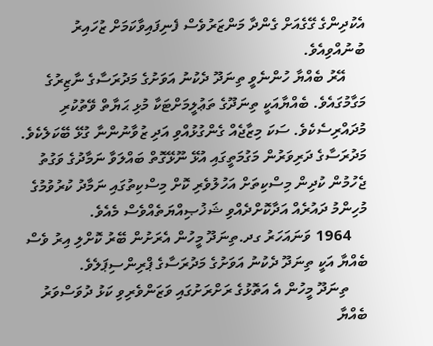އެކުދިންގެ ގޭގެއަށް ގެންދާ މަންޒަރުވެސް ފެނިފައިވާކަމަށް ޒުހައިރު ބުނުއްވިއެވެ.
     އޭރު ބެއްޔާ ހުންނެވީ ތިނަދޫ ދެކުނު އަވަށުގެ މަދުރަސާގެ ނާޒިރުގެ މަގާމުގައެވެ. ބެއްޔާއަކީ ތިނަދޫގެ ތަޢުލީމަށްޓަކާ މުޅި ޙަޔާތް ވޭތުކުރި މުދައްރިސެކެވެ. ސަކަ މިޒާޖެއް ގެންގުޅުއްވި އަދި ޒުވާނުންނާ ގުޅޭ ބޭކަލެކެވެ.
މަދުރަސާގެ ދަރިވަރުން މަގުމަތީގައި އުޅޭ ނޫޅޭގޮތް ބައްލަވާ ނަމާދުގެ ވަގުތު ޖެހުމުން ކުދިން މިސްކިތަށް އަހުލުވެރި ކޮށް މިސްކިތުގައި ނަމާދު ކުރުވުމުގެ މުހިންމު ދައުރެއް އަދާކޮށްދެއްވި ޝަޚުޞިއްޔަތެއްވެސް މެއެވެ.
    1964 ވަނައަހަރު ގދ.ތިނަދޫ މީހުން އެރަށުން ބޭރު ކޮށްލި އިރު ވެސް ބެއްޔާ އަކީ ތިނަދޫ ދެކުނު އަވަށުގެ މަދުރަސާގެ ޕްރިންސިޕަލެވެ.
     ތިނަދޫ މީހުން އެ އަތޮޅުގެ ރަށްރަށުގައި ވަޒަންވެރިވި ކަޅު ދުވަސްވަރު ބެއްޔާ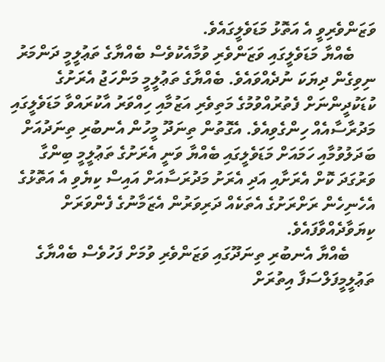ވަޒަންވެރިވީ އެ އަތޮޅު މަޑަވެލީގައެވެ.
     ބެއްޔާ މަޑަވެލީގައި ވަޒަންވެރި ވުމާއެކުވެސް ބެއްޔާގެ ތަޢުލީމީ ދަންމަރު ނިވިގެން ދިޔަކަ ނުދެއްވައެވެ. ބެއްޔާގެ ތަޢުލީމީ މަންހަޖު އެރަށުގެ ކުޑަކުދީންނަށް ފެތުރުއްވުމުގެ މަތިވެރި އަޒުމާއި ހިއްވަރު އާކުރައްވާ މަޑަވެލީގައި މަދުރާސާއެއް ހިންގެވިއެވެ. އެގޮތުން ތިނަދޫ މީހުން އެނބުރި ތިނަދުއަށް ބަދަލުވުމާއި ހަމައަށް މަޑަވެލީގައި ބެއްޔާ ވަނީ އެރަށުގެ ތަޢުލީމީ ބިންގާ ވަރުގަދަ ކޮށް އެރަށާއި އަދި އެރަށު މަދުރަސާއަށް އައިސް ކިޔެވި އެ އަތޮޅުގެ އެހެނިހެން ރަށްރަށުގެ އެތަކެއް ދަރިވަރުން އެޒަމާނުގެ ފެންވަރަށް ކިޔަވާދެއްވާފައެވެ.
      ބެއްޔާ އެނބުރި ތިނަދޫގައި ވަޒަންވެރި ވުމަށް ފަހުވެސް ބެއްޔާގެ ތަޢުލީމީފަލްސަފާ އިތުރަށް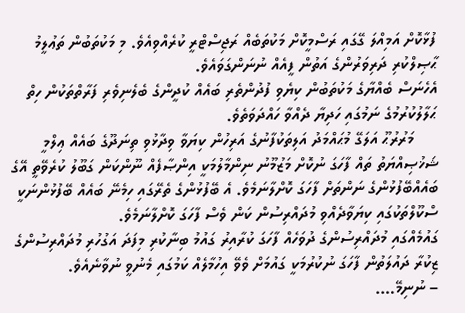ފުޅާކޮށް އަމިއްލަ ގޭގައި ރަސްމީކޮށް މަކުތަބެއް ރަޖިސްޓްރީ ކުރެއްވިއެވެ. މި މަކުތަބުން ތަޢުލީމު ޙާޞިލްކުރި ދަރިވަރުންގެ އަތުން ފީއެއް ނުނަންގަވައެވެ.
އެހެނަސް ބެއްޔާގެ މަކުތަބުން ކިޔެވި ފުދުންތެރި ބައެއް ކުދީންގެ ބެލެނިވެރި ފަރާތްތަކުން ހިތް ޙަލާލުކުރުމުގެ ނަމުގައި ހަދިޔާ ދެއްވާ ހައްދަވަތެވެ.
     މަރުރުޙޫ އަލަގޭ މުޙައްމަދު އަލިތަކުފާނުގެ އަރިހުން ކިޔަވާ ވިދާޅުވި ތިނަދޫގެ ބައެއް ޢިލްމީ ޝަޚުޞިއްޔަތު ތައް ފާހަގަ ނުކޮށް މަޒުމޫނު ނިންމާލުމަކީ އިންޞާފެއް ނޫންކަން ގަބޫލު ކުރެވޭތީ އޭގެ ބައެއްބޭފުޅުންގެ ނަންތަށް ފާހަގަ ކޮށްލާނަމެވެ. އެ ބޭފުޅުންގެ ތެރޭގައި ހިމެނޭ ބައެއް ބޭފުޅުންނަކީ ސްކޫލްތަކުގައި ކިޔަވާދެއްވި މުދައްރިސުން ކަން ވެސް ފާހަގަ ކޮށްލާނަމެވެ.
ގައުމެއްގައި މުދައްރިސުންގެ ދުވަހެއް ފާހަގަ ކުރާއިރު ގައުމު ބިނާކުރި މިފަދަ އަގުހުރި މުދައްރިސުންގެ ޒިކުރާ ދައުލަތުން ފާހަގަ ނުކުރުމަކީ ގައުމަށް ވެވޭ އިހުމާލެއް ކަމުގައި މެނުވީ ނުވާނެއެވެ.
– ނުނިމޭ….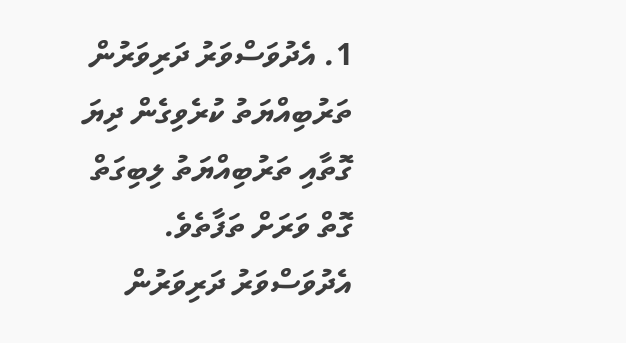1. އެދުވަސްވަރު ދަރިވަރުން ތަރުބިއްޔަތު ކުރެވިގެން ދިޔަ ގޮތާއި ތަރުބިއްޔަތު ލިބިގަތް ގޮތް ވަރަށް ތަފާތެވެ. އެދުވަސްވަރު ދަރިވަރުން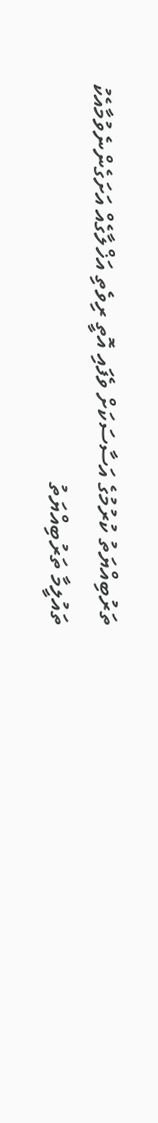ތަރުބިއްޔަތު ކުރުމުގެ އަސާސަކަށް ވެފައި އޮތީ ރިވެތި އަޚްލާގެއް އަށަގެންނެވުމާއެކު ތައުލީމާ ތަރުބިއްޔަތު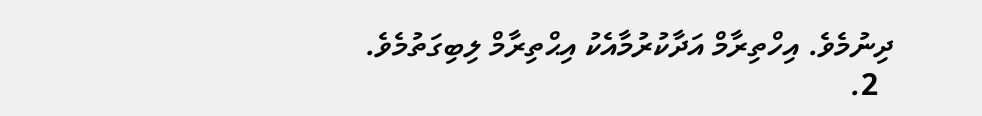ދިނުމެވެ. އިހްތިރާމް އަދާކުރުމާއެކު އިޙްތިރާމް ލިބިގަތުމެވެ.
  2.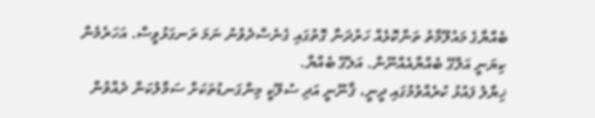ބެއްޔާގެ މައުލޫމާތު ތަންކޮޅެއް ހަރުދަނާ ގޮތުގައި ގެނެސްދެވުނު ނަމަ ރަނގަޅުވީސް. އަހަރެމެން ކިޔަނީ އަލްގޭ ބެއްޔާއެއްނޫން. އަލެގޭ ބެއްޔާ.
ޚިޔާލު ފައުޅު ކުރެއްވުމުގައި ދީނީ، ޤާނޫނީ އަދި ސުލޫކީ މިންގަނޑުތަކަށް ސަމާލުކަން ދެއްވުން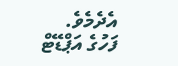އެދެމެވެ.
ފަހުގެ އަޕްޑޭޓް